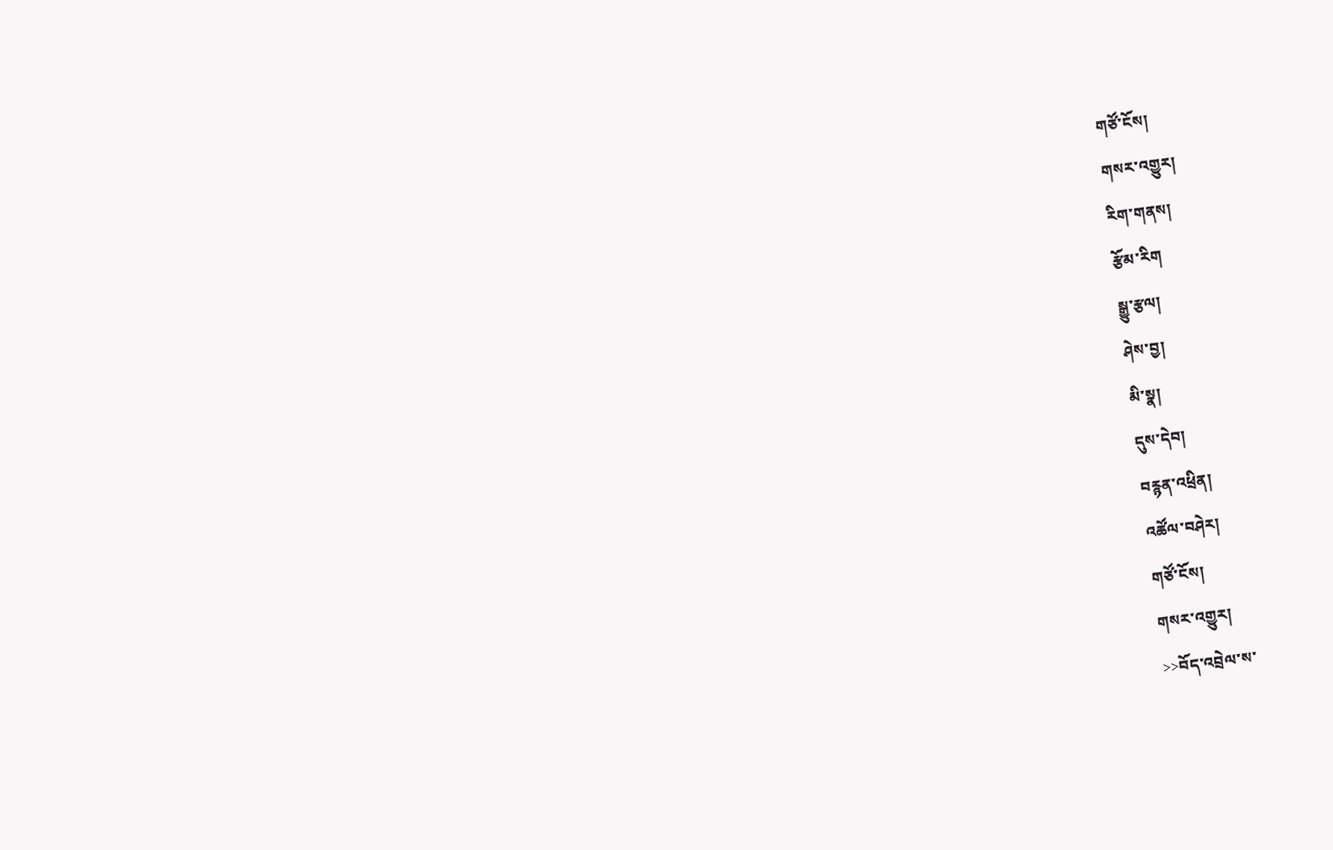གཙོ་ངོས།
གསར་འགྱུར།
རིག་གནས།
རྩོམ་རིག
སྒྱུ་རྩལ།
ཤེས་བྱ།
མི་སྣ།
དུས་དེབ།
བརྙན་འཕྲིན།
འཚོལ་བཤེར།
གཙོ་ངོས།
གསར་འགྱུར།
>>བོད་འབྲེལ་ས་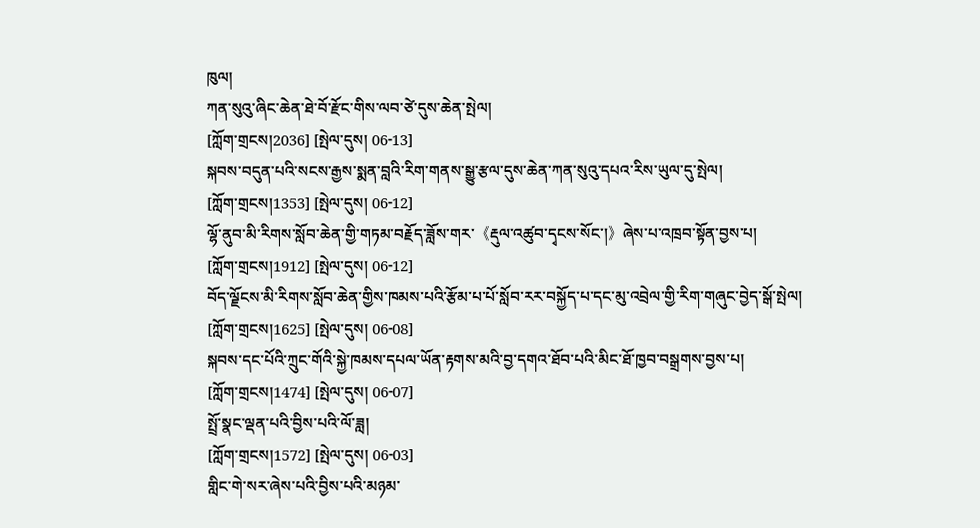ཁུལ།
ཀན་སུའུ་ཞིང་ཆེན་ཐེ་བོ་རྫོང་གིས་ལབ་ཙེ་དུས་ཆེན་སྤེལ།
[ཀློག་གྲངས།2036] [སྤེལ་དུས། 06-13]
སྐབས་བདུན་པའི་སངས་རྒྱས་སྨན་བླའི་རིག་གནས་སྒྱུ་རྩལ་དུས་ཆེན་ཀན་སུའུ་དཔའ་རིས་ཡུལ་དུ་སྤེལ།
[ཀློག་གྲངས།1353] [སྤེལ་དུས། 06-12]
ལྷོ་ནུབ་མི་རིགས་སློབ་ཆེན་གྱི་གཏམ་བརྗོད་ཟློས་གར་《རྡུལ་འཚུབ་དྭངས་སོང་།》ཞེས་པ་འཁྲབ་སྟོན་བྱས་པ།
[ཀློག་གྲངས།1912] [སྤེལ་དུས། 06-12]
བོད་ལྗོངས་མི་རིགས་སློབ་ཆེན་གྱིས་ཁམས་པའི་རྩོམ་པ་པོ་སློབ་རར་བསྐྱོད་པ་དང་མུ་འབྲེལ་གྱི་རིག་གཞུང་བྱེད་སྒོ་སྤེལ།
[ཀློག་གྲངས།1625] [སྤེལ་དུས། 06-08]
སྐབས་དང་པོའི་ཀྲུང་གོའི་སྐྱེ་ཁམས་དཔལ་ཡོན་རྟགས་མའི་བྱ་དགའ་ཐོབ་པའི་མིང་ཐོ་ཁྱབ་བསྒྲགས་བྱས་པ།
[ཀློག་གྲངས།1474] [སྤེལ་དུས། 06-07]
སྤྲོ་སྣང་ལྡན་པའི་བྱིས་པའི་ལོ་ཟླ།
[ཀློག་གྲངས།1572] [སྤེལ་དུས། 06-03]
གླིང་གེ་སར་ཞེས་པའི་བྱིས་པའི་མཉམ་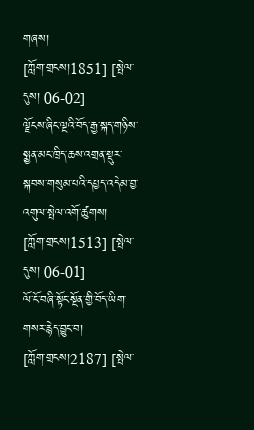གཞས།
[ཀློག་གྲངས།1851] [སྤེལ་དུས། 06-02]
ལྗོངས་ཞིང་ལྔའི་བོད་རྒྱ་སྐད་གཉིས་སྨྱན་མང་ཁྲིད་ཆས་འགྲན་སྡུར་སྐབས་གསུམ་པའི་དཔྱད་འདེམ་བྱ་འགུལ་སྤེལ་འགོ་ཚུགས།
[ཀློག་གྲངས།1513] [སྤེལ་དུས། 06-01]
ལོ་ངོ་བཞི་སྟོང་སྔོན་གྱི་བོད་ཡིག་གསར་རྙེད་བྱུང་བ།
[ཀློག་གྲངས།2187] [སྤེལ་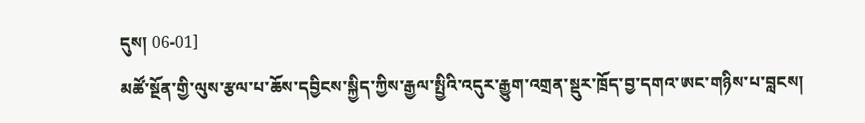དུས། 06-01]
མཚོ་སྔོན་གྱི་ལུས་རྩལ་པ་ཆོས་དབྱིངས་སྐྱིད་ཀྱིས་རྒྱལ་སྤྱིའི་འདུར་རྒྱུག་འགྲན་སྡུར་ཁྲོད་བྱ་དགའ་ཨང་གཉིས་པ་བླངས།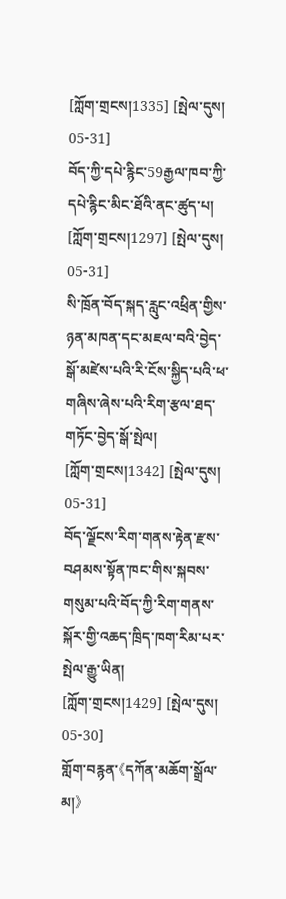[ཀློག་གྲངས།1335] [སྤེལ་དུས། 05-31]
བོད་ཀྱི་དཔེ་རྙིང་59རྒྱལ་ཁབ་ཀྱི་དཔེ་རྙིང་མིང་ཐོའི་ནང་ཚུད་པ།
[ཀློག་གྲངས།1297] [སྤེལ་དུས། 05-31]
སི་ཁྲོན་བོད་སྐད་རླུང་འཕྲིན་གྱིས་ཉན་མཁན་དང་མཇལ་བའི་བྱེད་སྒོ་མཛེས་པའི་རི་ངོས་སྐྱིད་པའི་ཕ་གཞིས་ཞེས་པའི་རིག་རྩལ་ཐད་གཏོང་བྱེད་སྒོ་སྤེལ།
[ཀློག་གྲངས།1342] [སྤེལ་དུས། 05-31]
བོད་ལྗོངས་རིག་གནས་རྟེན་རྫས་བཤམས་སྟོན་ཁང་གིས་སྐབས་གསུམ་པའི་བོད་ཀྱི་རིག་གནས་སྐོར་གྱི་འཆད་ཁྲིད་ཁག་རིམ་པར་སྤེལ་རྒྱུ་ཡིན།
[ཀློག་གྲངས།1429] [སྤེལ་དུས། 05-30]
གློག་བརྙན་《དཀོན་མཆོག་སྒྲོལ་མ།》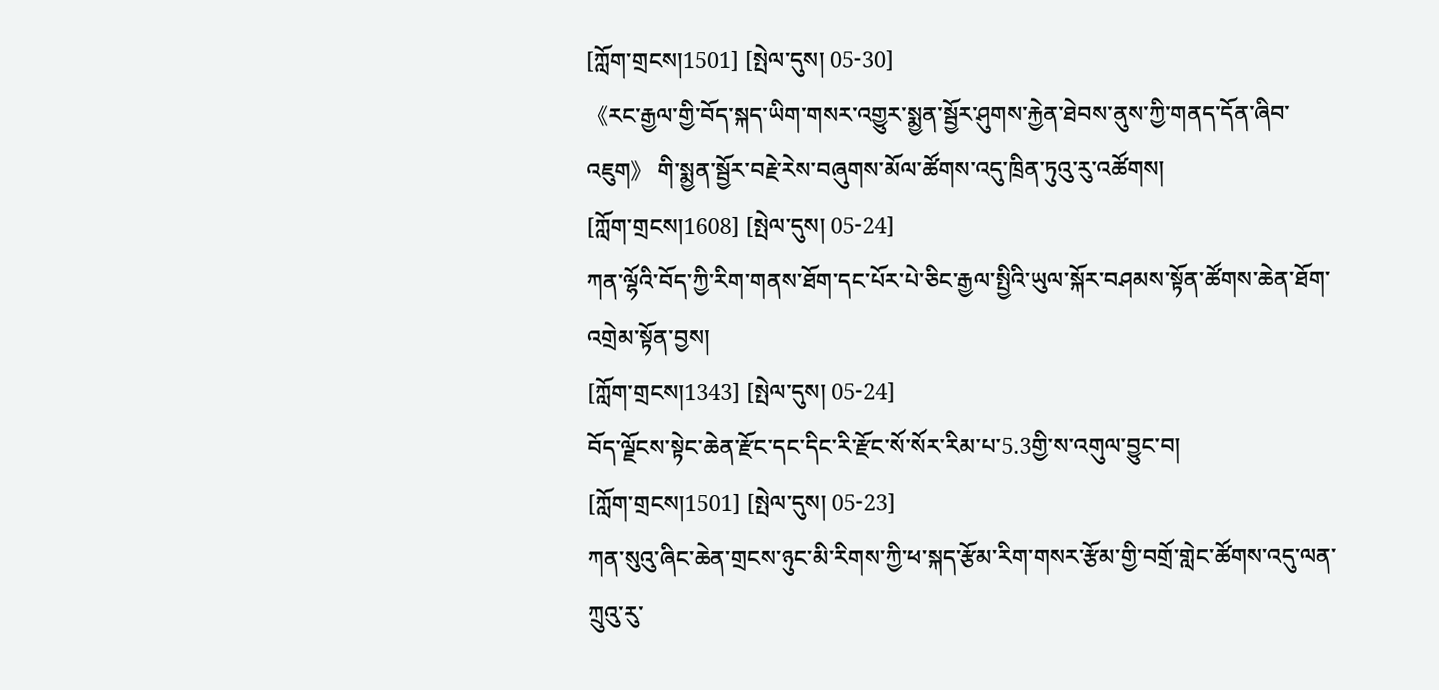[ཀློག་གྲངས།1501] [སྤེལ་དུས། 05-30]
《རང་རྒྱལ་གྱི་བོད་སྐད་ཡིག་གསར་འགྱུར་སྨྱན་སྦྱོར་ཤུགས་རྐྱེན་ཐེབས་ནུས་ཀྱི་གནད་དོན་ཞིབ་འཇུག》 གི་སྨྱན་སྦྱོར་བརྗེ་རེས་བཞུགས་མོལ་ཚོགས་འདུ་ཁྲིན་ཏུའུ་རུ་འཚོགས།
[ཀློག་གྲངས།1608] [སྤེལ་དུས། 05-24]
ཀན་ལྷོའི་བོད་ཀྱི་རིག་གནས་ཐོག་དང་པོར་པེ་ཅིང་རྒྱལ་སྤྱིའི་ཡུལ་སྐོར་བཤམས་སྟོན་ཚོགས་ཆེན་ཐོག་འགྲེམ་སྟོན་བྱས།
[ཀློག་གྲངས།1343] [སྤེལ་དུས། 05-24]
བོད་ལྗོངས་སྟེང་ཆེན་རྫོང་དང་དིང་རི་རྫོང་སོ་སོར་རིམ་པ་5.3གྱི་ས་འགུལ་བྱུང་བ།
[ཀློག་གྲངས།1501] [སྤེལ་དུས། 05-23]
ཀན་སུའུ་ཞིང་ཆེན་གྲངས་ཉུང་མི་རིགས་ཀྱི་ཕ་སྐད་རྩོམ་རིག་གསར་རྩོམ་གྱི་བགྲོ་གླེང་ཚོགས་འདུ་ལན་ཀྲུའུ་རུ་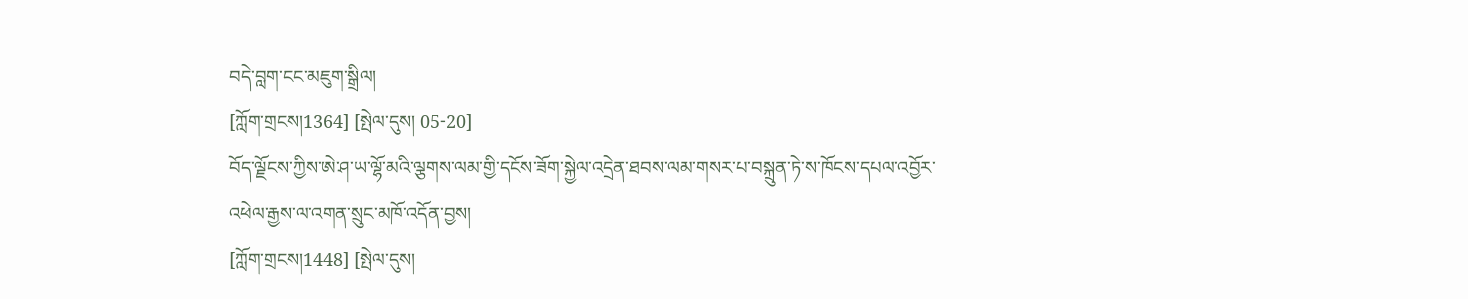བདེ་བླག་ངང་མཇུག་སྒྲིལ།
[ཀློག་གྲངས།1364] [སྤེལ་དུས། 05-20]
བོད་ལྗོངས་ཀྱིས་ཨེ་ཤ་ཡ་ལྷོ་མའི་ལྕགས་ལམ་གྱི་དངོས་ཟོག་སྐྱེལ་འདྲེན་ཐབས་ལམ་གསར་པ་བསྐྲུན་ཏེ་ས་ཁོངས་དཔལ་འབྱོར་འཕེལ་རྒྱས་ལ་འགན་སྲུང་མཁོ་འདོན་བྱས།
[ཀློག་གྲངས།1448] [སྤེལ་དུས།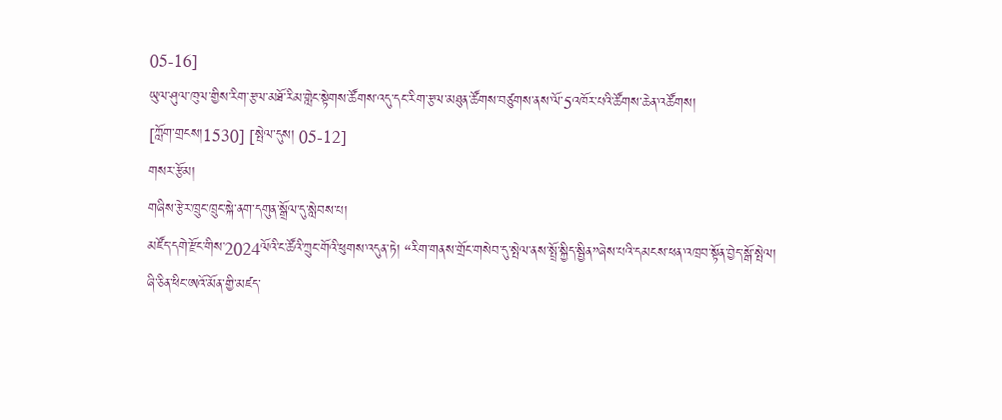05-16]
ཡུལ་ཤུལ་ཁུལ་གྱིས་རིག་རྩལ་མཐོ་རིམ་གླེང་སྟེགས་ཚོགས་འདུ་དང་རིག་རྩལ་མཐུན་ཚོགས་བཙུགས་ནས་ལོ་5འཁོར་པའི་ཚོགས་ཆེན་འཚོགས།
[ཀློག་གྲངས།1530] [སྤེལ་དུས། 05-12]
གསར་རྩོམ།
གཞིས་རྩེར་ཁྲུང་ཁྲུང་སྐེ་ནག་དགུན་སྒྲོལ་དུ་སླེབས་པ།
མཛོད་དགེ་རྫོང་གིས་2024ལོའི་ང་ཚོའི་ཀྲུང་གོའི་ཕུགས་འདུན་ཏེ། “རིག་གནས་གྲོང་གསེབ་དུ་སྤེལ་ནས་སྤྲོ་སྐྱིད་སྦྱིན”ཞེས་པའི་དམངས་ཕན་འཁྲབ་སྟོན་བྱེད་སྒོ་སྤེལ།
ཞི་ཅིན་ཕིང་ཨའོ་མོན་གྱི་མཛད་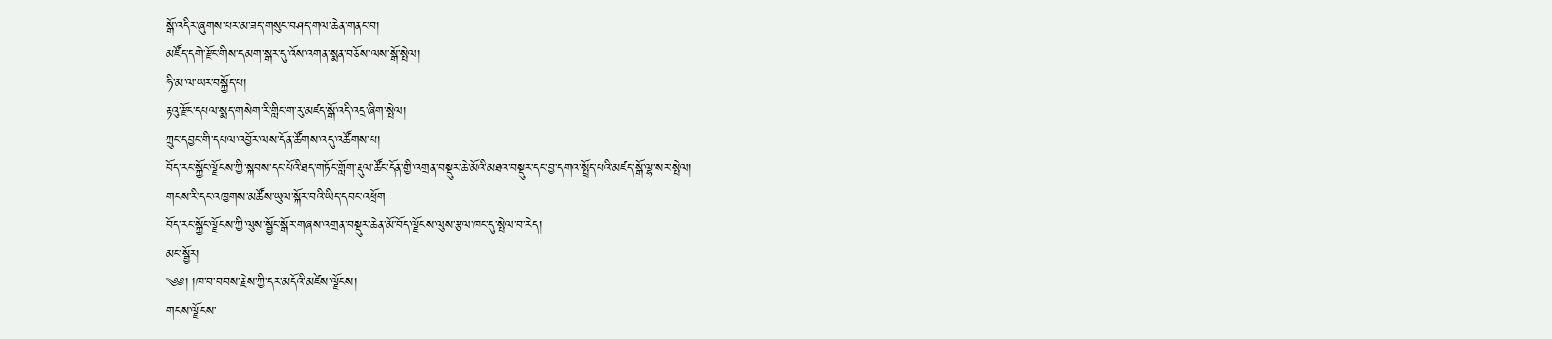སྒོ་འདིར་ཞུགས་པར་མ་ཟད་གསུང་བཤད་གལ་ཆེན་གནང་བ།
མཛོད་དགེ་རྫོང་གིས་དམག་སྒར་དུ་འོས་འགན་སྨན་བཅོས་ལས་སྒོ་སྤེལ།
ཧི་མ་ལ་ཡར་བསྐྱོད་པ།
རྟའུ་རྫོང་དཔལ་སྨད་གསེག་རི་གླིང་ག་རུ་མཛད་སྒོ་འདི་འདྲ་ཞིག་སྤེལ།
ཀྲུང་དབྱང་གི་དཔལ་འབྱོར་ལས་དོན་ཚོགས་འདུ་འཚོགས་པ།
བོད་རང་སྐྱོང་ལྗོངས་ཀྱི་སྐབས་དང་པོའི་ཐད་གཏོང་གློག་རྡུལ་ཚོང་དོན་གྱི་འགྲན་བསྡུར་ཆེ་མོའི་མཐའ་བསྡུར་དང་བྱ་དགའ་སྤྲོད་པའི་མཛད་སྒོ་ལྷ་སར་སྤེལ།
གངས་རི་དང་འཁྱགས་མཚོས་ཡུལ་སྐོར་བའི་ཡིད་དབང་འཕྲོག
བོད་རང་སྐྱོང་ལྗོངས་ཀྱི་ལུས་སྦྱོང་སྒོར་གཞས་འགྲན་བསྡུར་ཆེན་མོ་བོད་ལྗོངས་ལུས་རྩལ་ཁང་དུ་སྤེལ་བ་རེད།
མང་སྦྱོར།
༄༅། །ཁ་བ་བབས་རྗེས་ཀྱི་དར་མདོའི་མཛེས་ལྗོངས།
གངས་ལྗོངས་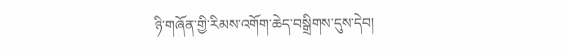ཉི་གཞོན་གྱི་རིམས་འགོག་ཆེད་བསྒྲིགས་དུས་དེབ།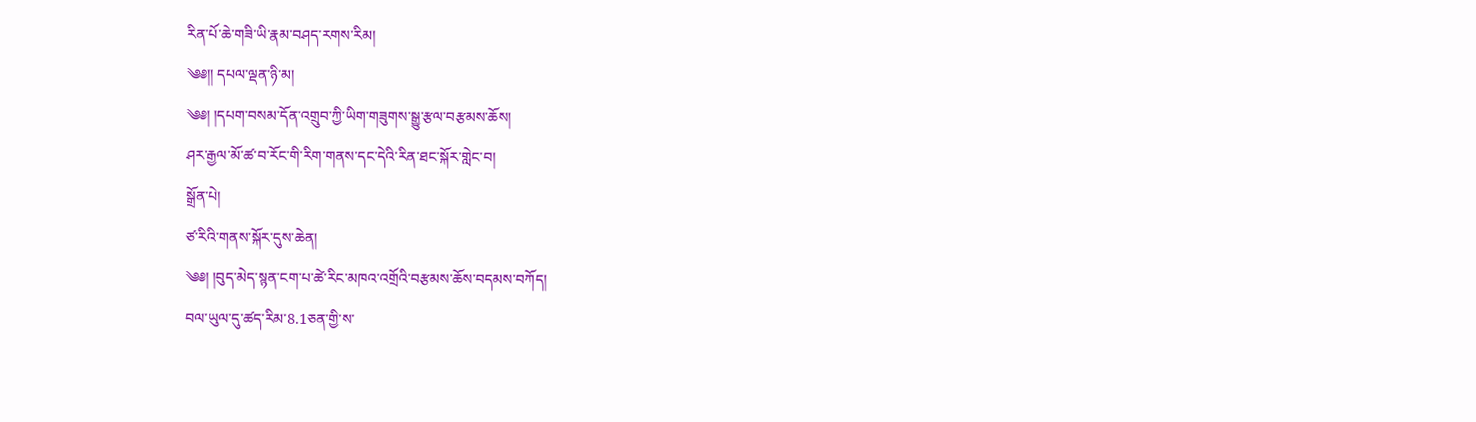རིན་པོ་ཆེ་གཟི་ཡི་རྣམ་བཤད་རགས་རིམ།
༄༅།། དཔལ་ལྡན་ཉི་མ།
༄༅། །དཔག་བསམ་དོན་འགྲུབ་ཀྱི་ཡིག་གཟུགས་སྒྱུ་རྩལ་བརྩམས་ཆོས།
ཤར་རྒྱལ་མོ་ཚ་བ་རོང་གི་རིག་གནས་དང་དེའི་རིན་ཐང་སྐོར་གླེང་བ།
སྒྲོན་པེ།
ཙ་རིའི་གནས་སྐོར་དུས་ཆེན།
༄༅། །བུད་མེད་སྙན་ངག་པ་ཚེ་རིང་མཁའ་འགྲོའི་བརྩམས་ཆོས་བདམས་བཀོད།
བལ་ཡུལ་དུ་ཚད་རིམ་8.1ཅན་གྱི་ས་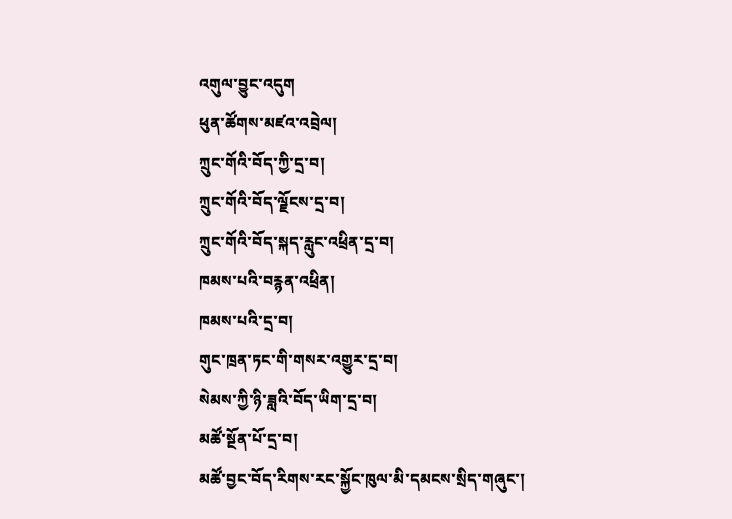འགུལ་བྱུང་འདུག
ཕུན་ཚོགས་མཛའ་འབྲེལ།
ཀྲུང་གོའི་བོད་ཀྱི་དྲ་བ།
ཀྲུང་གོའི་བོད་ལྗོངས་དྲ་བ།
ཀྲུང་གོའི་བོད་སྐད་རླུང་འཕྲིན་དྲ་བ།
ཁམས་པའི་བརྙན་འཕྲིན།
ཁམས་པའི་དྲ་བ།
གུང་ཁྲན་ཏང་གི་གསར་འགྱུར་དྲ་བ།
སེམས་ཀྱི་ཉི་ཟླའི་བོད་ཡིག་དྲ་བ།
མཚོ་སྔོན་པོ་དྲ་བ།
མཚོ་བྱང་བོད་རིགས་རང་སྐྱོང་ཁུལ་མི་དམངས་སྲིད་གཞུང་།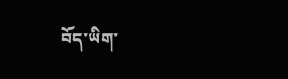བོད་ཡིག་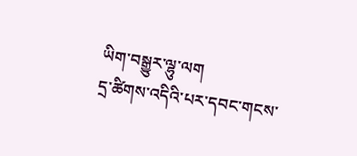ཡིག་བསྒྱུར་ལྷུ་ལག
དྲ་ཚིགས་འདིའི་པར་དབང་གངས་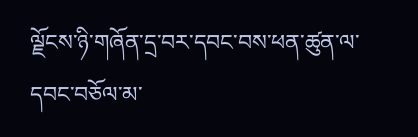ལྗོངས་ཉི་གཞོན་དྲ་བར་དབང་བས་ཕན་ཚུན་ལ་དབང་བཅོལ་མ་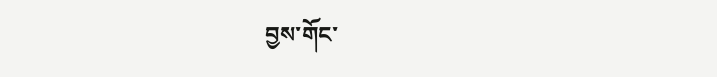བྱས་གོང་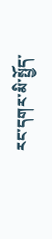རང་དགར་མི་སྤྱོད་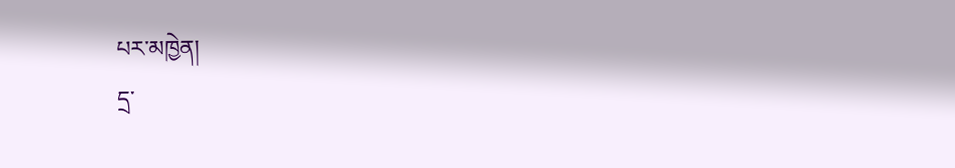པར་མཁྱེན།
དྲ་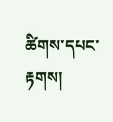ཚིགས་དཔང་རྟགས།